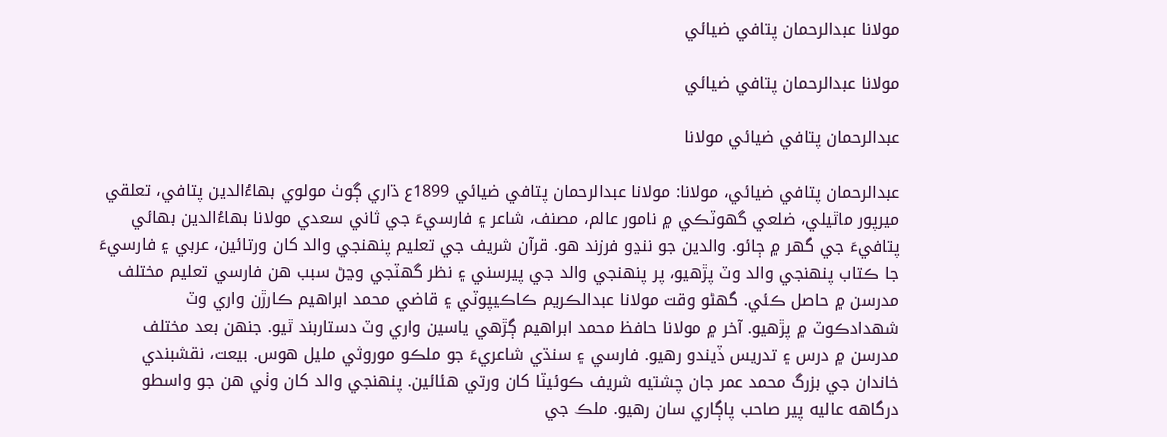مولانا عبدالرحمان پتافي ضيائي

مولانا عبدالرحمان پتافي ضيائي

عبدالرحمان پتافي ضيائي مولانا

عبدالرحمان پتافي ضيائي، مولانا: مولانا عبدالرحمان پتافي ضيائي 1899ع ڌاري ڳوٺ مولوي بهاءُالدين پتافي، تعلقي ميرپور ماٿيلي، ضلعي گهوٽڪي ۾ نامور عالم، مصنف، شاعر ۽ فارسيءَ جي ثاني سعدي مولانا بهاءُالدين بهائي پتافيءَ جي گهر ۾ ڄائو. والدين جو ننڍو فرزند هو. قرآن شريف جي تعليم پنهنجي والد کان ورتائين، عربي ۽ فارسيءَ جا ڪتاب پنهنجي والد وٽ پڙهيو، پر پنهنجي والد جي پيرسني ۽ نظر گهٽجي وڃڻ سبب هن فارسي تعليم مختلف مدرسن ۾ حاصل ڪئي. گهڻو وقت مولانا عبدالڪريم ڪاڪيپوٽي ۽ قاضي محمد ابراهيم ڪارڙن واري وٽ شهدادڪوٽ ۾ پڙهيو. آخر ۾ مولانا حافظ محمد ابراهيم ڳڙهي ياسين واري وٽ دستاربند ٿيو. جنهن بعد مختلف مدرسن ۾ درس ۽ تدريس ڏيندو رهيو. فارسي ۽ سنڌي شاعريءَ جو ملڪو موروثي مليل هوس. بيعت، نقشبندي خاندان جي بزرگ محمد عمر جان چشتيه شريف ڪوئيٽا کان ورتي هئائين. پنهنجي والد کان وٺي هن جو واسطو درگاهه عاليه پير صاحب پاڳاري سان رهيو. ملڪ جي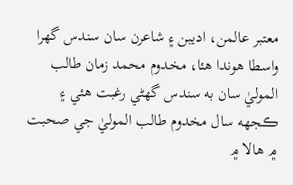معتبر عالمن، اديبن ۽ شاعرن سان سندس گهرا واسطا هوندا هئا، مخدوم محمد زمان طالب الموليٰ سان به سندس گهڻي رغبت هئي ۽ ڪجهه سال مخدوم طالب الموليٰ جي صحبت ۾ هالا ۾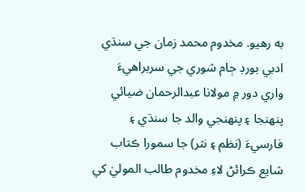به رهيو. مخدوم محمد زمان جي سنڌي ادبي بورڊ ڄام شوري جي سربراهيءَ واري دور ۾ مولانا عبدالرحمان ضيائي پنهنجا ۽ پنهنجي والد جا سنڌي ۽ فارسيءَ (نظم ۽ نثر) جا سمورا ڪتاب شايع ڪرائڻ لاءِ مخدوم طالب الموليٰ کي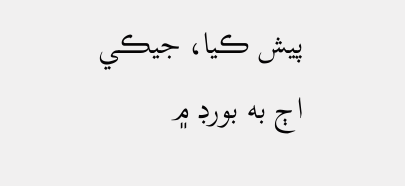پيش ڪيا، جيڪي اڄ به بورڊ ۾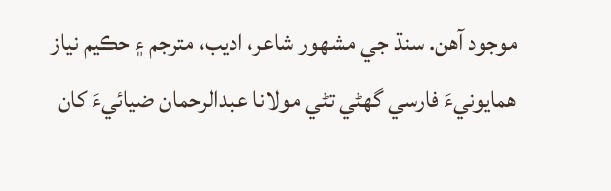موجود آهن. سنڌ جي مشهور شاعر، اديب، مترجم ۽ حڪيم نياز همايونيءَ فارسي گهڻي تڻي مولانا عبدالرحمان ضيائيءَ کان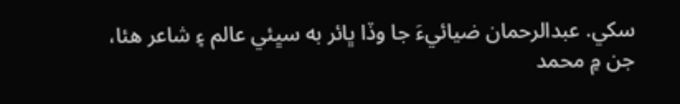سکي. عبدالرحمان ضيائيءَ جا وڏا ڀائر به سڀئي عالم ۽ شاعر هئا، جن ۾ محمد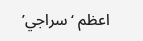اعظم ‘سراجي’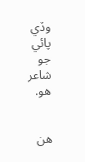وڏي پائي جو شاعر هو.


هن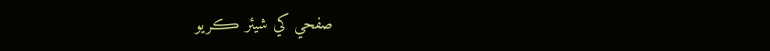صفحي کي شيئر ڪريو